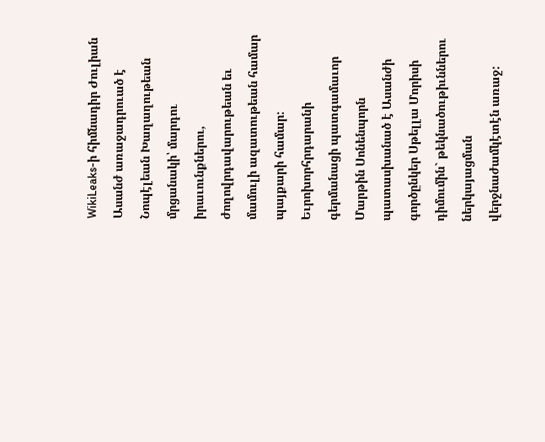WikiLeaks-ի հիմնադիր Ժուլիան Ասանժ առաջադրուած է Նոպէլեան Խաղաղութեան մրցանակի՝ մարդու իրաւունքներու, ժողովրդավարութեան եւ մամուլի ազատութեան համար պայքարի համար:
Եւրոխորհրդարանի գերմանացի պատգամաւոր Մարթին Սոնենպորն պատասխանած է Ասանժի գործընկեր Սթելլա Մորիսի դիմումին` թեկնածութիւններու ներկայացման վերջնաժամկէտէն առաջ: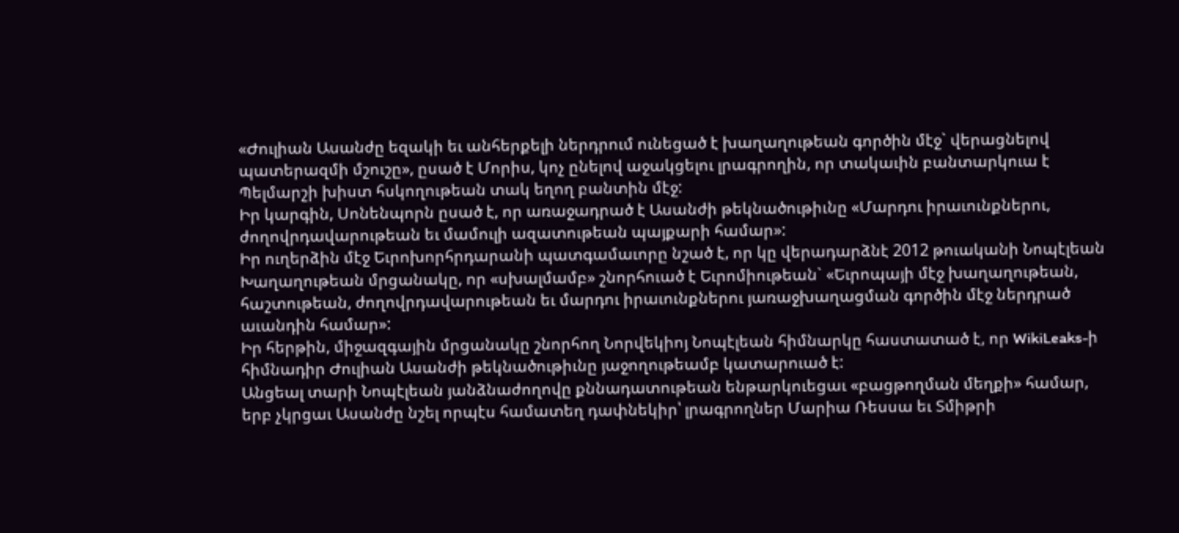«Ժուլիան Ասանժը եզակի եւ անհերքելի ներդրում ունեցած է խաղաղութեան գործին մէջ` վերացնելով պատերազմի մշուշը», ըսած է Մորիս, կոչ ընելով աջակցելու լրագրողին, որ տակաւին բանտարկուա է Պելմարշի խիստ հսկողութեան տակ եղող բանտին մէջ:
Իր կարգին, Սոնենպորն ըսած է, որ առաջադրած է Ասանժի թեկնածութիւնը «Մարդու իրաւունքներու, ժողովրդավարութեան եւ մամուլի ազատութեան պայքարի համար»:
Իր ուղերձին մէջ Եւրոխորհրդարանի պատգամաւորը նշած է, որ կը վերադարձնէ 2012 թուականի Նոպէլեան Խաղաղութեան մրցանակը, որ «սխալմամբ» շնորհուած է Եւրոմիութեան` «Եւրոպայի մէջ խաղաղութեան, հաշտութեան, ժողովրդավարութեան եւ մարդու իրաւունքներու յառաջխաղացման գործին մէջ ներդրած աւանդին համար»:
Իր հերթին, միջազգային մրցանակը շնորհող Նորվեկիոյ Նոպէլեան հիմնարկը հաստատած է, որ WikiLeaks-ի հիմնադիր Ժուլիան Ասանժի թեկնածութիւնը յաջողութեամբ կատարուած է:
Անցեալ տարի Նոպէլեան յանձնաժողովը քննադատութեան ենթարկուեցաւ «բացթողման մեղքի» համար, երբ չկրցաւ Ասանժը նշել որպէս համատեղ դափնեկիր՝ լրագրողներ Մարիա Ռեսսա եւ Տմիթրի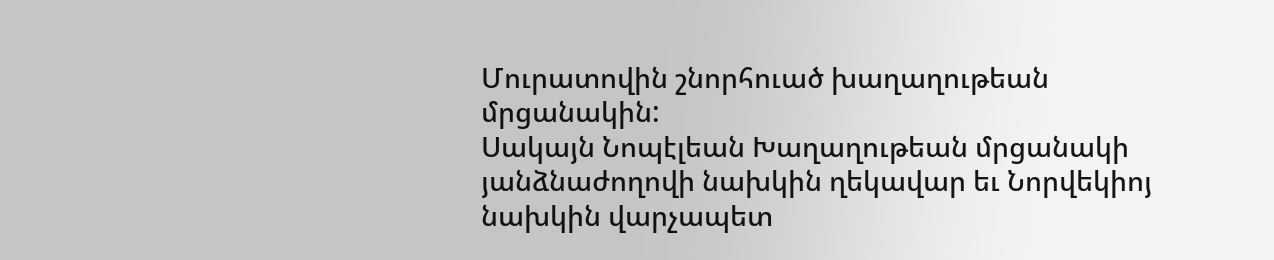Մուրատովին շնորհուած խաղաղութեան մրցանակին:
Սակայն Նոպէլեան Խաղաղութեան մրցանակի յանձնաժողովի նախկին ղեկավար եւ Նորվեկիոյ նախկին վարչապետ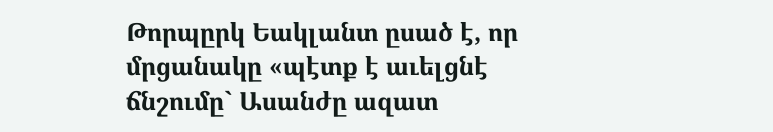Թորպըրկ Եակլանտ ըսած է, որ մրցանակը «պէտք է աւելցնէ ճնշումը` Ասանժը ազատ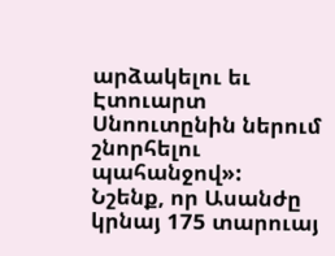արձակելու եւ Էտուարտ Սնոուտընին ներում շնորհելու պահանջով»:
Նշենք, որ Ասանժը կրնայ 175 տարուայ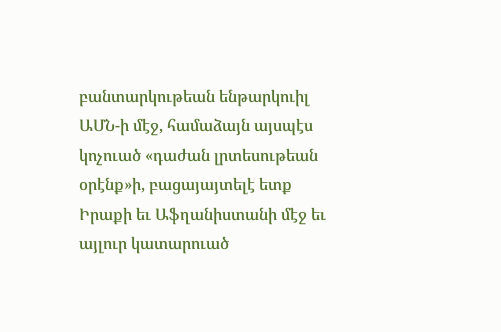բանտարկութեան ենթարկուիլ ԱՄՆ-ի մէջ, համաձայն այսպէս կոչուած «դաժան լրտեսութեան օրէնք»ի, բացայայտելէ ետք Իրաքի եւ Աֆղանիստանի մէջ եւ այլուր կատարուած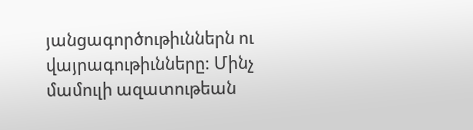յանցագործութիւններն ու վայրագութիւնները: Մինչ մամուլի ազատութեան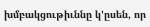խմբակցութիւննը կ'ըսեն, որ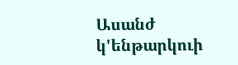Ասանժ կ'ենթարկուի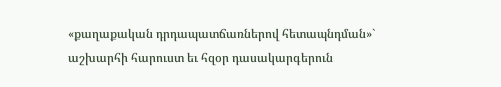«քաղաքական դրդապատճառներով հետապնդման»` աշխարհի հարուստ եւ հզօր դասակարգերուն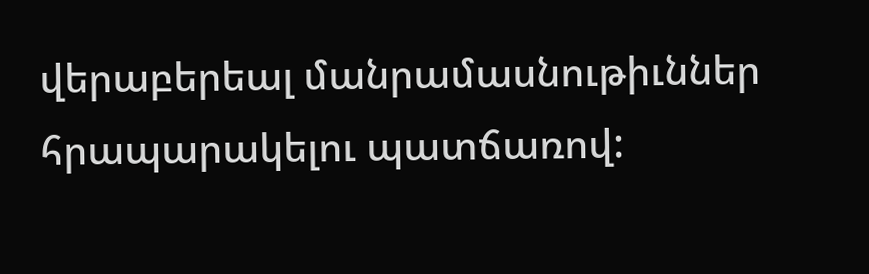վերաբերեալ մանրամասնութիւններ հրապարակելու պատճառով: